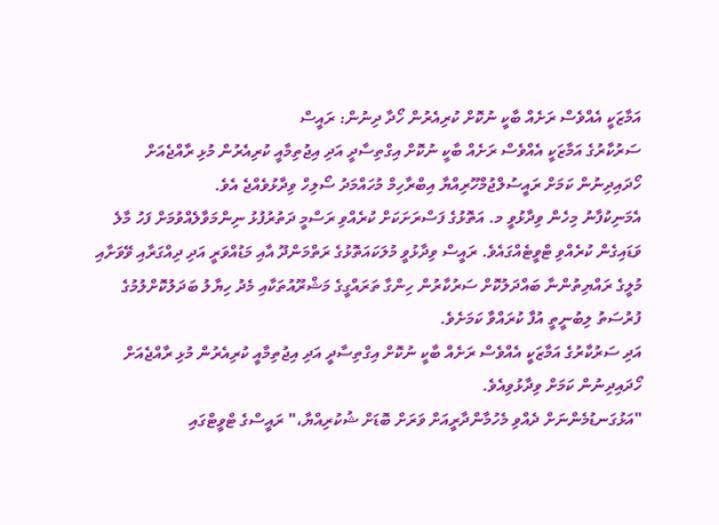އަމާޒަކީ އެއްވެސް ރަށެއް ބާކީ ނުކޮށް ކުރިއެރުން ހޯދާ ދިނުން: ރައީސް
ސަރުކާރުގެ އަމާޒަކީ އެއްވެސް ރަށެއް ބާކީ ނުކޮށް އިގްތިސާދީ އަދި އިޖުތިމާއީ ކުރިއެރުން މުޅި ރާއްޖެއަށް ހޯދައިދިނުން ކަމަށް ރައީސުލްޖުމްހޫރިއްޔާ އިބްރާހިމް މުހައްމަދު ސޯލިހް ވިދާޅުވެއްޖެ އެވެ.
އެމަނިކުފާނު މިހެން ވިދާޅުވީ މ. އަތޮޅުގެ ފަސްރަށަކަށް ކުރެއްވި ރަސްމީ ދަތުރުފުޅު ނިންމަވާލެއްވުމަށް ފަހު މާލެ ވަޑައިގެން ކުރެއްވި ޓްވީޓެއްގައެވެ. ރައީސް ވިދާޅުވީ މުލަކައަތޮޅުގެ ރަތްމަންދޫ އާއި މަޑުއްވަރީ އަދި ދިއްގަރާއި ވޭވަށާއި މުލީގެ ރައްޔިތުންނާ ބައްދަލުކޮށް ސަރުކާރުން ހިންގާ ތަރައްގީގެ މަޝްރޫއުތަކާއި މެދު ހިޔާލު ބަދަލުކޮށްލުމުގެ ފުރުސަތު ލިބުނީތީ އުފާ ކުރައްވާ ކަމަށެވެ.
އަދި ސަރުކާރުގެ އަމާޒަކީ އެއްވެސް ރަށެއް ބާކީ ނުކޮށް އިގްތިސާދީ އަދި އިޖުތިމާއީ ކުރިއެރުން މުޅި ރާއްޖެއަށް ހޯދައިދިނުން ކަމަށް ވިދާޅުވިއެވެ.
"އަޅުގަނޑުމެންނަށް ދެއްވި މެހުމާންދާރީއަށް ވަރަށް ބޮޑަށް ޝުކުރިއްޔާ،" ރައީސްގެ ޓްވީޓްގައި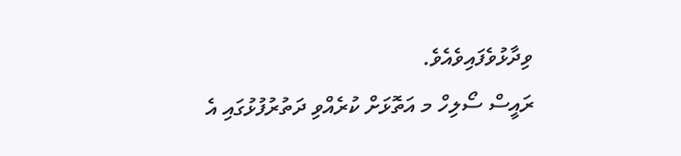ވިދާޅުވެފައިވެއެވެ.
ރައީސް ސޯލިހް މ އަތޮޅަށް ކުރެއްވި ދަތުރުފުޅުގައި އެ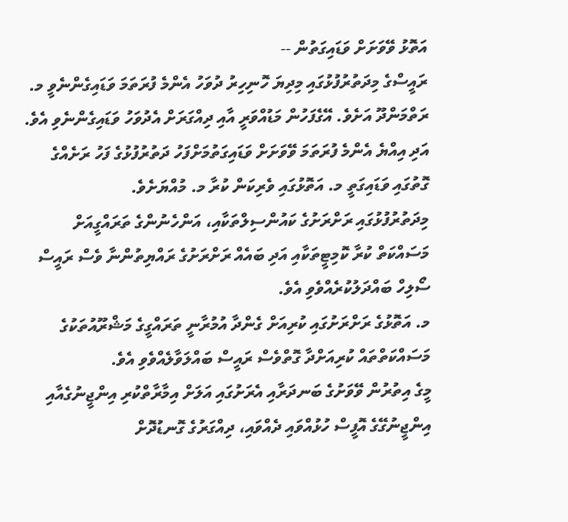އަތޮޅު ވޭވަށަށް ވަޑައިގަތުން --
ރައީސްގެ މިދަތުރުފުޅުގައި މިދިޔަ ހޮނިހިރު ދުވަހު އެންމެ ފުރަތަމަ ވަޑައިގެންނެވީ މ. ރަތްމަންދޫ އަށެވެ. އޭގެފަހުން މަޑުއްވަރީ އާއި ދިއްގަރަށް އެދުވަހު ވަޑައިގެންނެވި އެވެ. އަދި އިއްޔެ އެންމެ ފުރަތަމަ ވޭވަށަށް ވަޑައިގަތުމަށްފަހު ދަތުރުފުޅުގެ ފަހު ރަށެއްގެ ގޮތުގައި ވަޑައިގަތީ މ. އަތޮޅުގައި ވެރިކަން ކުރާ މ. މުއްޔަށެވެ.
މިދަތުރުފުޅުގައި ރަށްރަށުގެ ކައުންސިލްތަކާއި، އަންހެނުންގެ ތަރައްގީއަށް މަސައްކަތް ކުރާ ކޮމިޓީތަކާއި އަދި ބައެއް ރަށްރަށުގެ ރައްޔިތުންނާ ވެސް ރައީސް ސޯލިހް ބައްދަލުކުރެއްވެވި އެވެ.
މ. އަތޮޅުގެ ރަށްރަށުގައި ކުރިއަށް ގެންދާ އުމުރާނީ ތަރައްގީގެ މަޝްރޫއުތަކުގެ މަސައްކަތްތައް ކުރިއަށްދާ ގޮތްވެސް ރައީސް ބައްލަވާލެއްވެވި އެވެ.
މީގެ އިތުރުން ވޭވަށުގެ ބަނދަރާއި އެރަށުގައި އަލަށް އިމާރާތްކުރި އިންޖީނުގެއާއި އިންޖީނުގޭގެ އޮފީސް ހުޅުއްވައި ދެއްވައި، ދިއްގަރުގެ ގޮނޑުދޮށް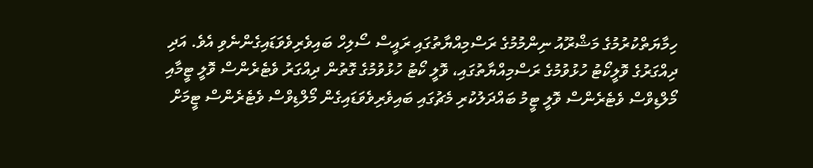ހިމާޔަތްކުރުމުގެ މަޝްރޫއު ނިންމުމުގެ ރަސްމިއްޔާތުގައި ރައީސް ސޯލިހް ބައިވެރިވެވަޑައިގެންނެވި އެވެ. އަދި ދިއްގަރުގެ ވޮލީކޯޓު ހުޅުވުމުގެ ރަސްމިއްޔާތުގައި، ވޮލީ ކޯޓު ހުޅުވުމުގެ ގޮތުން ދިއްގަރު ވެޓެރެންސް ވޮލީ ޓީމާއި މޯލްޑިވްސް ވެޓެރެންސް ވޮލީ ޓީމު ބައްދަލުކުރި މެޗުގައި ބައިވެރިވެވަޑައިގެން މޯލްޑިވްސް ވެޓެރެންސް ޓީމަށް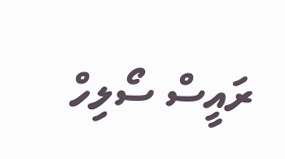ރައީސް ސޯލިހް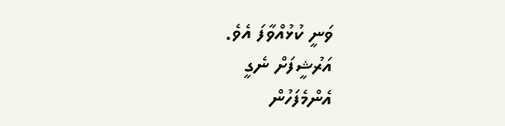ވަނީ ކުޅުއްވާފަ އެވެ.
އަރުޝީފަށް ނެގީ
އެންމެފަހުން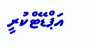އަޕްޑޭޓްކުރީ